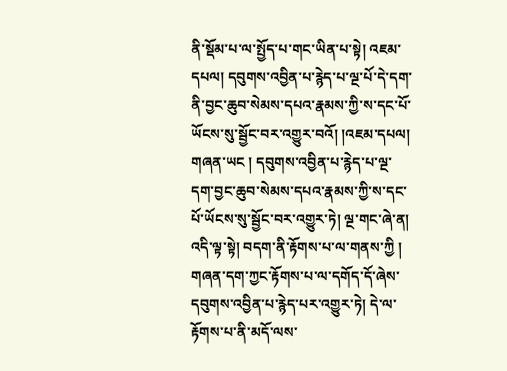ནི་སྡོམ་པ་ལ་སྤྱོད་པ་གང་ཡིན་པ་སྟེ། འཇམ་དཔལ། དབུགས་འབྱིན་པ་རྙེད་པ་ལྔ་པོ་དེ་དག་ནི་བྱང་ཆུབ་སེམས་དཔའ་རྣམས་ཀྱི་ས་དང་པོ་ཡོངས་སུ་སྦྱོང་བར་འགྱུར་བའོ། །འཇམ་དཔལ། གཞན་ཡང ། དབུགས་འབྱིན་པ་རྙེད་པ་ལྔ་དག་བྱང་ཆུབ་སེམས་དཔའ་རྣམས་ཀྱི་ས་དང་པོ་ཡོངས་སུ་སྦྱོང་བར་འགྱུར་ཏེ། ལྔ་གང་ཞེ་ན། འདི་ལྟ་སྟེ། བདག་ནི་རྟོགས་པ་ལ་གནས་ཀྱི ། གཞན་དག་ཀྱང་རྟོགས་པ་ལ་དགོད་དོ་ཞེས་དབུགས་འབྱིན་པ་རྙེད་པར་འགྱུར་ཏེ། དེ་ལ་རྟོགས་པ་ནི་མདོ་ལས་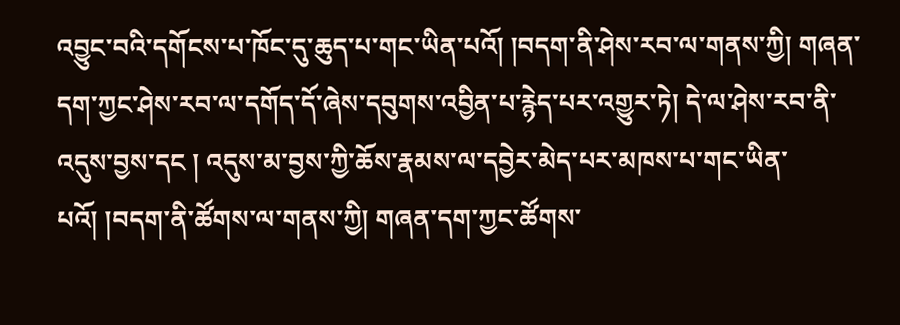འབྱུང་བའི་དགོངས་པ་ཁོང་དུ་ཆུད་པ་གང་ཡིན་པའོ། །བདག་ནི་ཤེས་རབ་ལ་གནས་ཀྱི། གཞན་དག་ཀྱང་ཤེས་རབ་ལ་དགོད་དོ་ཞེས་དབུགས་འབྱིན་པ་རྙེད་པར་འགྱུར་ཏེ། དེ་ལ་ཤེས་རབ་ནི་འདུས་བྱས་དང ། འདུས་མ་བྱས་ཀྱི་ཆོས་རྣམས་ལ་དབྱེར་མེད་པར་མཁས་པ་གང་ཡིན་པའོ། །བདག་ནི་ཚོགས་ལ་གནས་ཀྱི། གཞན་དག་ཀྱང་ཚོགས་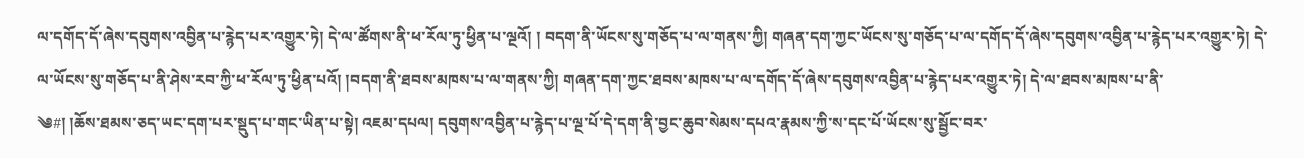ལ་དགོད་དོ་ཞེས་དབུགས་འབྱིན་པ་རྙེད་པར་འགྱུར་ཏེ། དེ་ལ་ཚོགས་ནི་ཕ་རོལ་ཏུ་ཕྱིན་པ་ལྔའོ། ། བདག་ནི་ཡོངས་སུ་གཅོད་པ་ལ་གནས་ཀྱི། གཞན་དག་ཀྱང་ཡོངས་སུ་གཅོད་པ་ལ་དགོད་དོ་ཞེས་དབུགས་འབྱིན་པ་རྙེད་པར་འགྱུར་ཏེ། དེ་ལ་ཡོངས་སུ་གཅོད་པ་ནི་ཤེས་རབ་ཀྱི་ཕ་རོལ་ཏུ་ཕྱིན་པའོ། །བདག་ནི་ཐབས་མཁས་པ་ལ་གནས་ཀྱི། གཞན་དག་ཀྱང་ཐབས་མཁས་པ་ལ་དགོད་དོ་ཞེས་དབུགས་འབྱིན་པ་རྙེད་པར་འགྱུར་ཏེ། དེ་ལ་ཐབས་མཁས་པ་ནི་
༄#། །ཆོས་ཐམས་ཅད་ཡང་དག་པར་སྡུད་པ་གང་ཡིན་པ་སྟེ། འཇམ་དཔལ། དབུགས་འབྱིན་པ་རྙེད་པ་ལྔ་པོ་དེ་དག་ནི་བྱང་ཆུབ་སེམས་དཔའ་རྣམས་ཀྱི་ས་དང་པོ་ཡོངས་སུ་སྦྱོང་བར་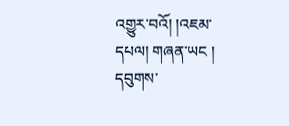འགྱུར་བའོ། །འཇམ་དཔལ། གཞན་ཡང ། དབུགས་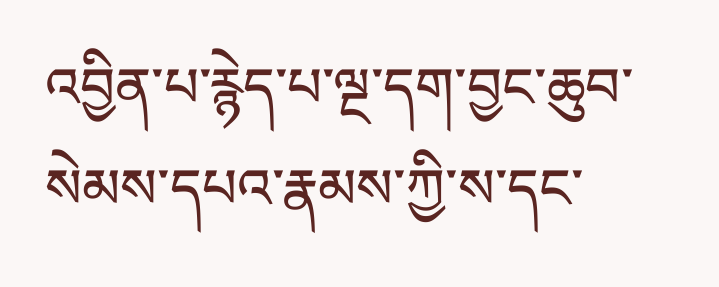འབྱིན་པ་རྙེད་པ་ལྔ་དག་བྱང་ཆུབ་སེམས་དཔའ་རྣམས་ཀྱི་ས་དང་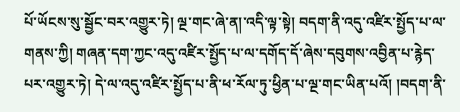པོ་ཡོངས་སུ་སྦྱོང་བར་འགྱུར་ཏེ། ལྔ་གང་ཞེ་ན།་འདི་ལྟ་སྟེ། བདག་ནི་འདུ་འཛིར་སྤྱོད་པ་ལ་གནས་ཀྱི། གཞན་དག་ཀྱང་འདུ་འཛིར་སྤྱོད་པ་ལ་དགོད་དོ་ཞེས་དབུགས་འབྱིན་པ་རྙེད་པར་འགྱུར་ཏེ། དེ་ལ་འདུ་འཛིར་སྤྱོད་པ་ནི་ཕ་རོལ་ཏུ་ཕྱིན་པ་ལྔ་གང་ཡིན་པའོ། །བདག་ནི་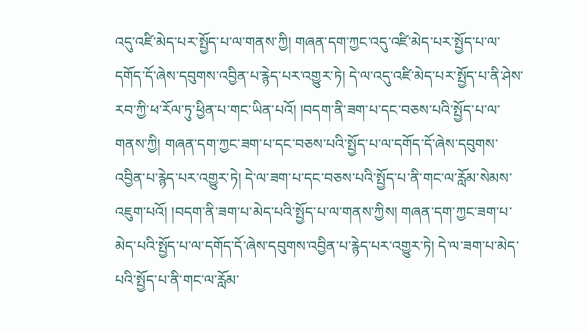འདུ་འཛི་མེད་པར་སྤྱོད་པ་ལ་གནས་ཀྱི། གཞན་དག་ཀྱང་འདུ་འཛི་མེད་པར་སྤྱོད་པ་ལ་དགོད་དོ་ཞེས་དབུགས་འབྱིན་པ་རྙེད་པར་འགྱུར་ཏེ། དེ་ལ་འདུ་འཛི་མེད་པར་སྤྱོད་པ་ནི་ཤེས་རབ་ཀྱི་ཕ་རོལ་ཏུ་ཕྱིན་པ་གང་ཡིན་པའོ། །བདག་ནི་ཟག་པ་དང་བཅས་པའི་སྤྱོད་པ་ལ་གནས་ཀྱི། གཞན་དག་ཀྱང་ཟག་པ་དང་བཅས་པའི་སྤྱོད་པ་ལ་དགོད་དོ་ཞེས་དབུགས་འབྱིན་པ་རྙེད་པར་འགྱུར་ཏེ། དེ་ལ་ཟག་པ་དང་བཅས་པའི་སྤྱོད་པ་ནི་གང་ལ་རློམ་སེམས་འཇུག་པའོ། །བདག་ནི་ཟག་པ་མེད་པའི་སྤྱོད་པ་ལ་གནས་ཀྱིས། གཞན་དག་ཀྱང་ཟག་པ་མེད་པའི་སྤྱོད་པ་ལ་དགོད་དོ་ཞེས་དབུགས་འབྱིན་པ་རྙེད་པར་འགྱུར་ཏེ། དེ་ལ་ཟག་པ་མེད་པའི་སྤྱོད་པ་ནི་གང་ལ་རློམ་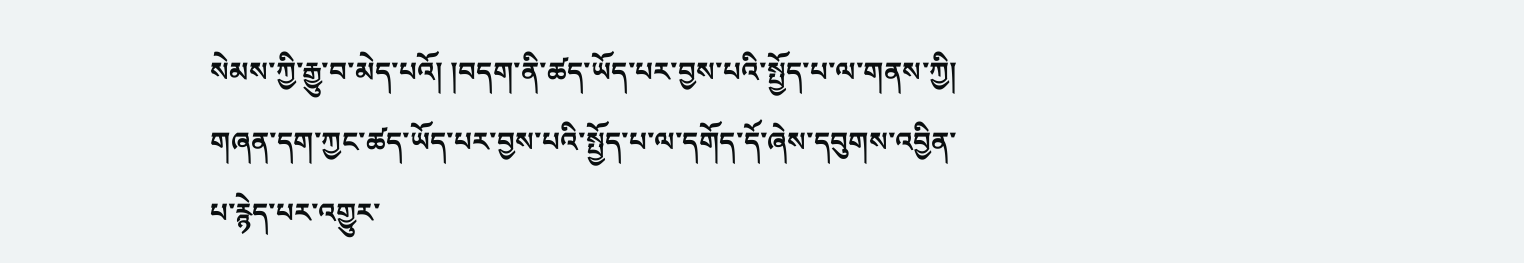སེམས་ཀྱི་རྒྱུ་བ་མེད་པའོ། །བདག་ནི་ཚད་ཡོད་པར་བྱས་པའི་སྤྱོད་པ་ལ་གནས་ཀྱི། གཞན་དག་ཀྱང་ཚད་ཡོད་པར་བྱས་པའི་སྤྱོད་པ་ལ་དགོད་དོ་ཞེས་དབུགས་འབྱིན་པ་རྙེད་པར་འགྱུར་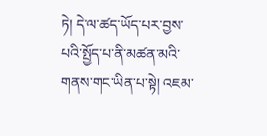ཏེ། དེ་ལ་ཚད་ཡོད་པར་བྱས་པའི་སྤྱོད་པ་ནི་མཚན་མའི་གནས་གང་ཡིན་པ་སྟེ། འཇམ་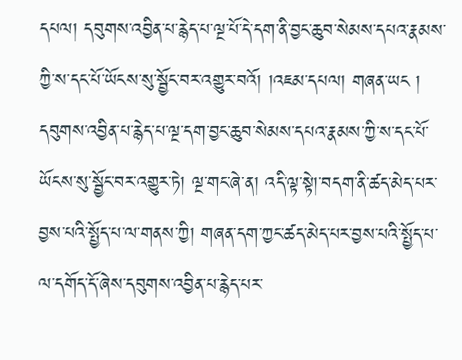དཔལ། དབུགས་འབྱིན་པ་རྙེད་པ་ལྔ་པོ་དེ་དག་ནི་བྱང་ཆུབ་སེམས་དཔའ་རྣམས་ཀྱི་ས་དང་པོ་ཡོངས་སུ་སྦྱོང་བར་འགྱུར་བའོ། །འཇམ་དཔལ། གཞན་ཡང ། དབུགས་འབྱིན་པ་རྙེད་པ་ལྔ་དག་བྱང་ཆུབ་སེམས་དཔའ་རྣམས་ཀྱི་ས་དང་པོ་ཡོངས་སུ་སྦྱོང་བར་འགྱུར་ཏེ། ལྔ་གང་ཞེ་ན། འདི་ལྟ་སྟེ།་བདག་ནི་ཚད་མེད་པར་བྱས་པའི་སྤྱོད་པ་ལ་གནས་ཀྱི། གཞན་དག་ཀྱང་ཚད་མེད་པར་བྱས་པའི་སྤྱོད་པ་ལ་དགོད་དོ་ཞེས་དབུགས་འབྱིན་པ་རྙེད་པར་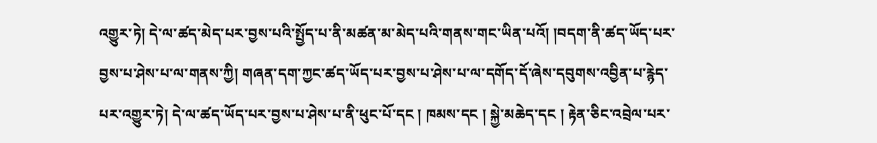འགྱུར་ཏེ། དེ་ལ་ཚད་མེད་པར་བྱས་པའི་སྤྱོད་པ་ནི་མཚན་མ་མེད་པའི་གནས་གང་ཡིན་པའོ། །བདག་ནི་ཚད་ཡོད་པར་བྱས་པ་ཤེས་པ་ལ་གནས་ཀྱི། གཞན་དག་ཀྱང་ཚད་ཡོད་པར་བྱས་པ་ཤེས་པ་ལ་དགོད་དོ་ཞེས་དབུགས་འབྱིན་པ་རྙེད་པར་འགྱུར་ཏེ། དེ་ལ་ཚད་ཡོད་པར་བྱས་པ་ཤེས་པ་ནི་ཕུང་པོ་དང ། ཁམས་དང ། སྐྱེ་མཆེད་དང ། རྟེན་ཅིང་འབྲེལ་པར་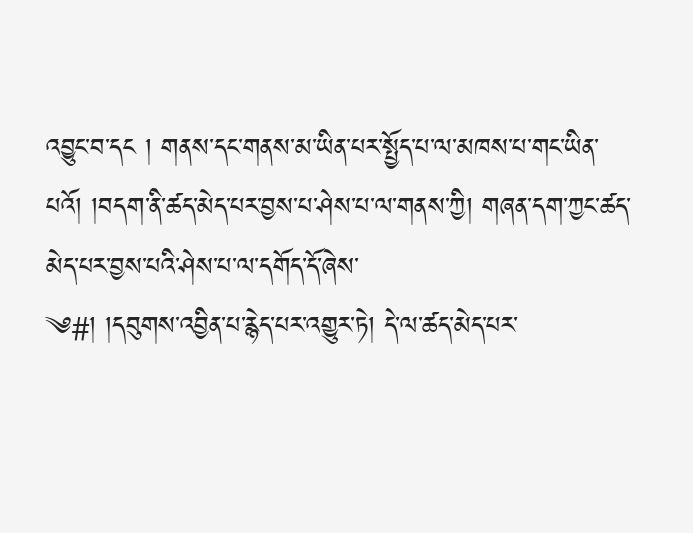འབྱུང་བ་དང ། གནས་དང་གནས་མ་ཡིན་པར་སྤྱོད་པ་ལ་མཁས་པ་གང་ཡིན་པའོ། །བདག་ནི་ཚད་མེད་པར་བྱས་པ་ཤེས་པ་ལ་གནས་ཀྱི། གཞན་དག་ཀྱང་ཚད་མེད་པར་བྱས་པའི་ཤེས་པ་ལ་དགོད་དོ་ཞེས་
༄#། །དབུགས་འབྱིན་པ་རྙེད་པར་འགྱུར་ཏེ། དེ་ལ་ཚད་མེད་པར་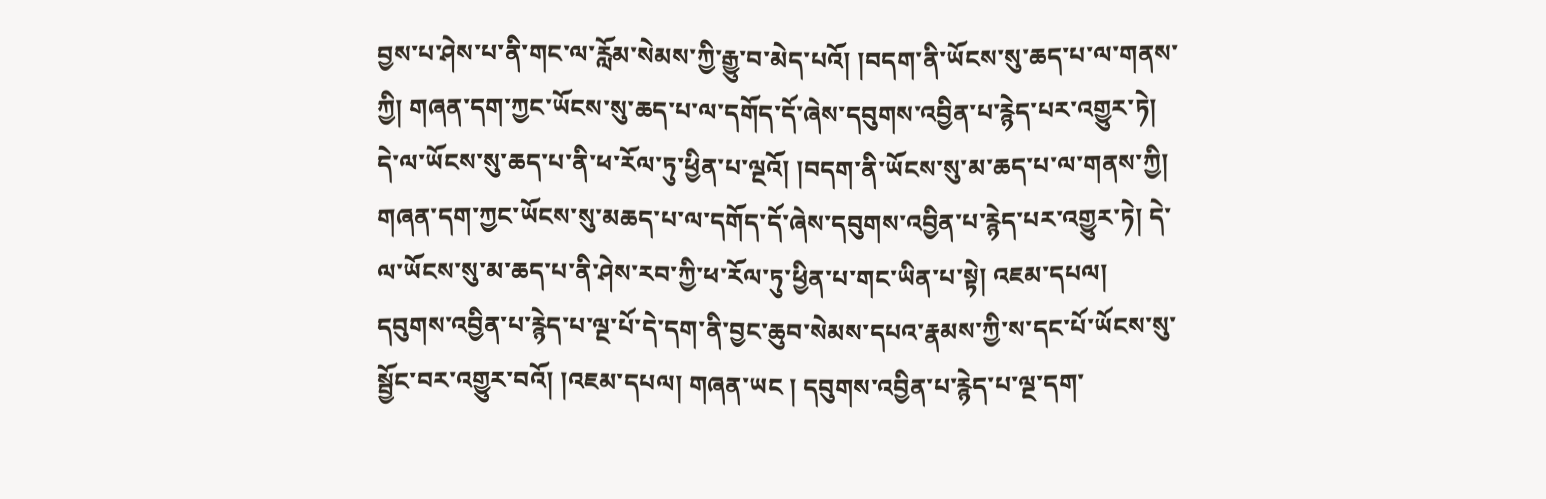བྱས་པ་ཤེས་པ་ནི་གང་ལ་རློམ་སེམས་ཀྱི་རྒྱུ་བ་མེད་པའོ། །བདག་ནི་ཡོངས་སུ་ཆད་པ་ལ་གནས་ཀྱི། གཞན་དག་ཀྱང་ཡོངས་སུ་ཆད་པ་ལ་དགོད་དོ་ཞེས་དབུགས་འབྱིན་པ་རྙེད་པར་འགྱུར་ཏེ། དེ་ལ་ཡོངས་སུ་ཆད་པ་ནི་ཕ་རོལ་ཏུ་ཕྱིན་པ་ལྔའོ། །བདག་ནི་ཡོངས་སུ་མ་ཆད་པ་ལ་གནས་ཀྱི། གཞན་དག་ཀྱང་ཡོངས་སུ་མཆད་པ་ལ་དགོད་དོ་ཞེས་དབུགས་འབྱིན་པ་རྙེད་པར་འགྱུར་ཏེ། དེ་ལ་ཡོངས་སུ་མ་ཆད་པ་ནི་ཤེས་རབ་ཀྱི་ཕ་རོལ་ཏུ་ཕྱིན་པ་གང་ཡིན་པ་སྟེ། འཇམ་དཔལ། དབུགས་འབྱིན་པ་རྙེད་པ་ལྔ་པོ་དེ་དག་ནི་བྱང་ཆུབ་སེམས་དཔའ་རྣམས་ཀྱི་ས་དང་པོ་ཡོངས་སུ་སྦྱོང་བར་འགྱུར་བའོ། །འཇམ་དཔལ། གཞན་ཡང ། དབུགས་འབྱིན་པ་རྙེད་པ་ལྔ་དག་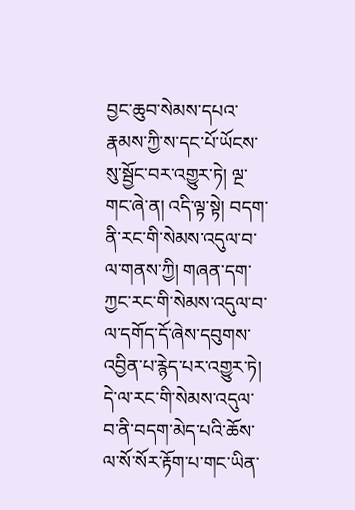བྱང་ཆུབ་སེམས་དཔའ་རྣམས་ཀྱི་ས་དང་པོ་ཡོངས་སུ་སྦྱོང་བར་འགྱུར་ཏེ། ལྔ་གང་ཞེ་ན། འདི་ལྟ་སྟེ། བདག་ནི་རང་གི་སེམས་འདུལ་བ་ལ་གནས་ཀྱི། གཞན་དག་ཀྱང་རང་གི་སེམས་འདུལ་བ་ལ་དགོད་དོ་ཞེས་དབུགས་འབྱིན་པ་རྙེད་པར་འགྱུར་ཏེ། དེ་ལ་རང་གི་སེམས་འདུལ་བ་ནི་བདག་མེད་པའི་ཆོས་ལ་སོ་སོར་རྟོག་པ་གང་ཡིན་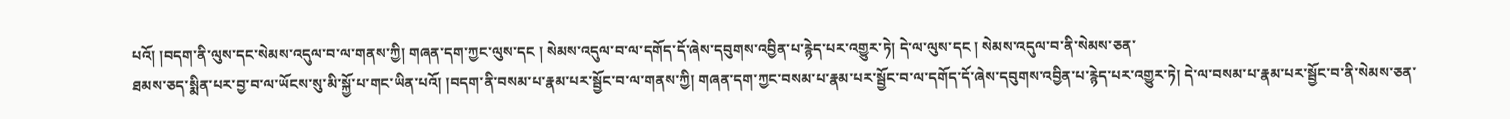པའོ། །བདག་ནི་ལུས་དང་སེམས་འདུལ་བ་ལ་གནས་ཀྱི། གཞན་དག་ཀྱང་ལུས་དང ། སེམས་འདུལ་བ་ལ་དགོད་དོ་ཞེས་དབུགས་འབྱིན་པ་རྙེད་པར་འགྱུར་ཏེ། དེ་ལ་ལུས་དང ། སེམས་འདུལ་བ་ནི་སེམས་ཅན་
ཐམས་ཅད་སྨིན་པར་བྱ་བ་ལ་ཡོངས་སུ་མི་སྐྱོ་པ་གང་ཡིན་པའོ། །བདག་ནི་བསམ་པ་རྣམ་པར་སྦྱོང་བ་ལ་གནས་ཀྱི། གཞན་དག་ཀྱང་བསམ་པ་རྣམ་པར་སྦྱོང་བ་ལ་དགོད་དོ་ཞེས་དབུགས་འབྱིན་པ་རྙེད་པར་འགྱུར་ཏེ། དེ་ལ་བསམ་པ་རྣམ་པར་སྦྱོང་བ་ནི་སེམས་ཅན་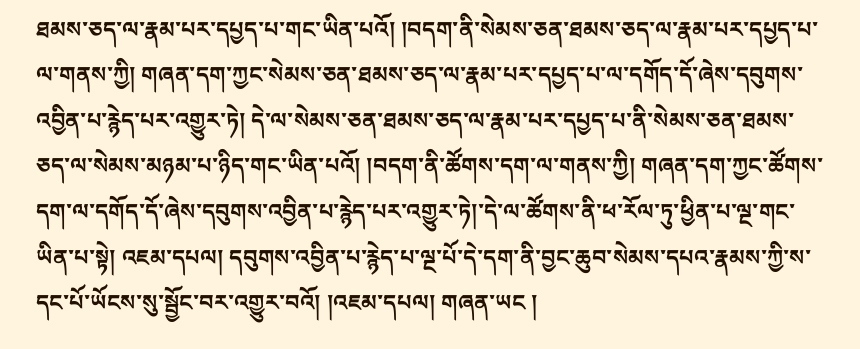ཐམས་ཅད་ལ་རྣམ་པར་དཔྱད་པ་གང་ཡིན་པའོ། །བདག་ནི་སེམས་ཅན་ཐམས་ཅད་ལ་རྣམ་པར་དཔྱད་པ་ལ་གནས་ཀྱི། གཞན་དག་ཀྱང་སེམས་ཅན་ཐམས་ཅད་ལ་རྣམ་པར་དཔྱད་པ་ལ་དགོད་དོ་ཞེས་དབུགས་འབྱིན་པ་རྙེད་པར་འགྱུར་ཏེ། དེ་ལ་སེམས་ཅན་ཐམས་ཅད་ལ་རྣམ་པར་དཔྱད་པ་ནི་སེམས་ཅན་ཐམས་ཅད་ལ་སེམས་མཉམ་པ་ཉིད་གང་ཡིན་པའོ། །བདག་ནི་ཚོགས་དག་ལ་གནས་ཀྱི། གཞན་དག་ཀྱང་ཚོགས་དག་ལ་དགོད་དོ་ཞེས་དབུགས་འབྱིན་པ་རྙེད་པར་འགྱུར་ཏེ།་དེ་ལ་ཚོགས་ནི་ཕ་རོལ་ཏུ་ཕྱིན་པ་ལྔ་གང་ཡིན་པ་སྟེ། འཇམ་དཔལ། དབུགས་འབྱིན་པ་རྙེད་པ་ལྔ་པོ་དེ་དག་ནི་བྱང་ཆུབ་སེམས་དཔའ་རྣམས་ཀྱི་ས་དང་པོ་ཡོངས་སུ་སྦྱོང་བར་འགྱུར་བའོ། །འཇམ་དཔལ། གཞན་ཡང །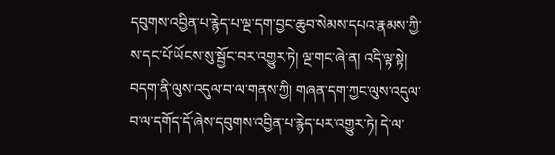དབུགས་འབྱིན་པ་རྙེད་པ་ལྔ་དག་བྱང་ཆུབ་སེམས་དཔའ་རྣམས་ཀྱི་ས་དང་པོ་ཡོངས་སུ་སྦྱོང་བར་འགྱུར་ཏེ། ལྔ་གང་ཞེ་ན། འདི་ལྟ་སྟེ། བདག་ནི་ལུས་འདུལ་བ་ལ་གནས་ཀྱི། གཞན་དག་ཀྱང་ལུས་འདུལ་བ་ལ་དགོད་དོ་ཞེས་དབུགས་འབྱིན་པ་རྙེད་པར་འགྱུར་ཏེ། དེ་ལ་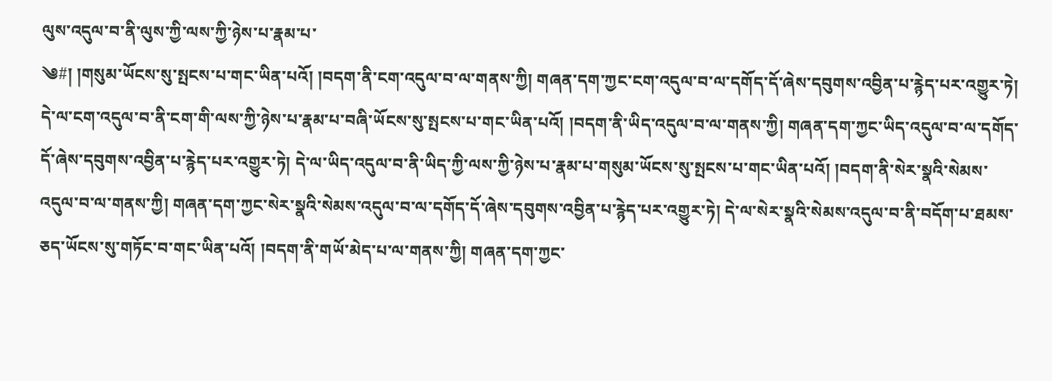ལུས་འདུལ་བ་ནི་ལུས་ཀྱི་ལས་ཀྱི་ཉེས་པ་རྣམ་པ་
༄#། །གསུམ་ཡོངས་སུ་སྤངས་པ་གང་ཡིན་པའོ། །བདག་ནི་ངག་འདུལ་བ་ལ་གནས་ཀྱི། གཞན་དག་ཀྱང་ངག་འདུལ་བ་ལ་དགོད་དོ་ཞེས་དབུགས་འབྱིན་པ་རྙེད་པར་འགྱུར་ཏེ། དེ་ལ་ངག་འདུལ་བ་ནི་ངག་གི་ལས་ཀྱི་ཉེས་པ་རྣམ་པ་བཞི་ཡོངས་སུ་སྤངས་པ་གང་ཡིན་པའོ། །བདག་ནི་ཡིད་འདུལ་བ་ལ་གནས་ཀྱི། གཞན་དག་ཀྱང་ཡིད་འདུལ་བ་ལ་དགོད་དོ་ཞེས་དབུགས་འབྱིན་པ་རྙེད་པར་འགྱུར་ཏེ། དེ་ལ་ཡིད་འདུལ་བ་ནི་ཡིད་ཀྱི་ལས་ཀྱི་ཉེས་པ་རྣམ་པ་གསུམ་ཡོངས་སུ་སྤངས་པ་གང་ཡིན་པའོ། །བདག་ནི་སེར་སྣའི་སེམས་འདུལ་བ་ལ་གནས་ཀྱི། གཞན་དག་ཀྱང་སེར་སྣའི་སེམས་འདུལ་བ་ལ་དགོད་དོ་ཞེས་དབུགས་འབྱིན་པ་རྙེད་པར་འགྱུར་ཏེ། དེ་ལ་སེར་སྣའི་སེམས་འདུལ་བ་ནི་བདོག་པ་ཐམས་ཅད་ཡོངས་སུ་གཏོང་བ་གང་ཡིན་པའོ། །བདག་ནི་གཡོ་མེད་པ་ལ་གནས་ཀྱི། གཞན་དག་ཀྱང་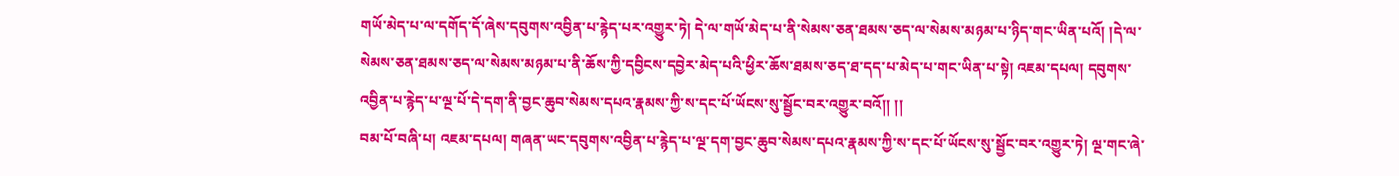གཡོ་མེད་པ་ལ་དགོད་དོ་ཞེས་དབུགས་འབྱིན་པ་རྙེད་པར་འགྱུར་ཏེ། དེ་ལ་གཡོ་མེད་པ་ནི་སེམས་ཅན་ཐམས་ཅད་ལ་སེམས་མཉམ་པ་ཉིད་གང་ཡིན་པའོ། །དེ་ལ་སེམས་ཅན་ཐམས་ཅད་ལ་སེམས་མཉམ་པ་ནི་ཆོས་ཀྱི་དབྱིངས་དབྱེར་མེད་པའི་ཕྱིར་ཆོས་ཐམས་ཅད་ཐ་དད་པ་མེད་པ་གང་ཡིན་པ་སྟེ། འཇམ་དཔལ། དབུགས་འབྱིན་པ་རྙེད་པ་ལྔ་པོ་དེ་དག་ནི་བྱང་ཆུབ་སེམས་དཔའ་རྣམས་ཀྱི་ས་དང་པོ་ཡོངས་སུ་སྦྱོང་བར་འགྱུར་བའོ།། །།
བམ་པོ་བཞི་པ། འཇམ་དཔལ། གཞན་ཡང་དབུགས་འབྱིན་པ་རྙེད་པ་ལྔ་དག་བྱང་ཆུབ་སེམས་དཔའ་རྣམས་ཀྱི་ས་དང་པོ་ཡོངས་སུ་སྦྱོང་བར་འགྱུར་ཏེ། ལྔ་གང་ཞེ་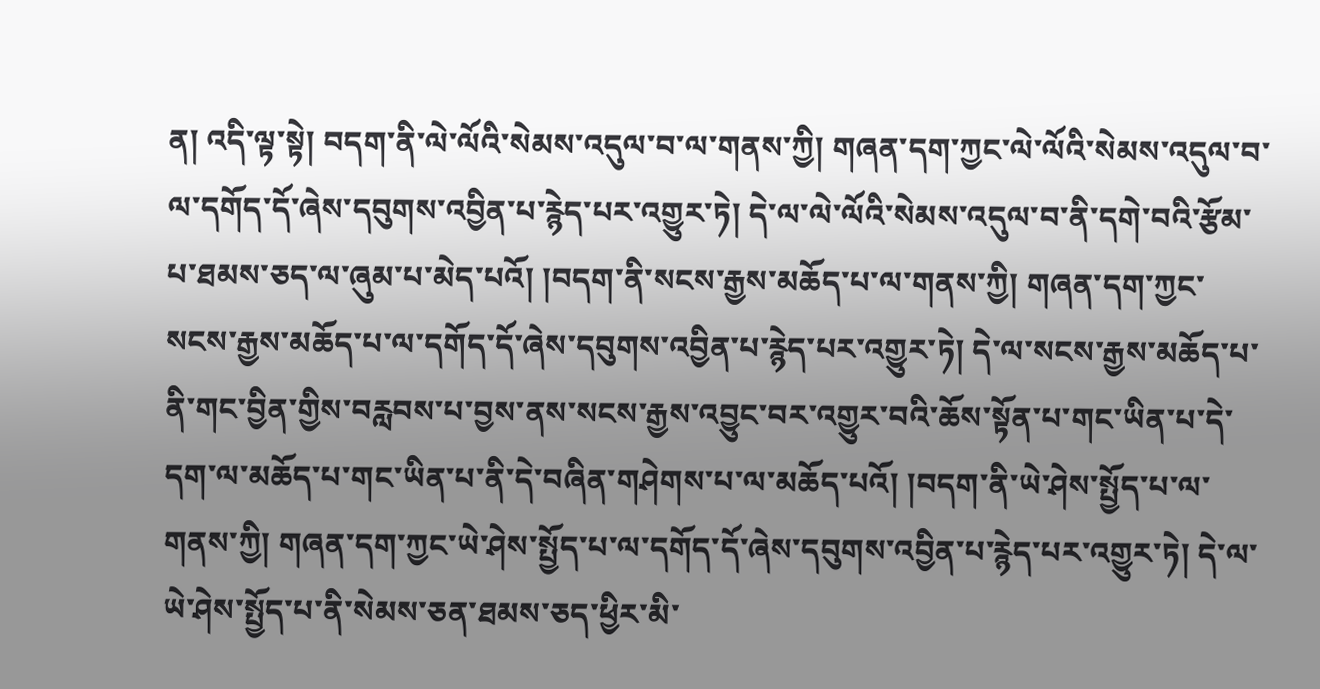ན། འདི་ལྟ་སྟེ། བདག་ནི་ལེ་ལོའི་སེམས་འདུལ་བ་ལ་གནས་ཀྱི། གཞན་དག་ཀྱང་ལེ་ལོའི་སེམས་འདུལ་བ་ལ་དགོད་དོ་ཞེས་དབུགས་འབྱིན་པ་རྙེད་པར་འགྱུར་ཏེ། དེ་ལ་ལེ་ལོའི་སེམས་འདུལ་བ་ནི་དགེ་བའི་རྩོམ་པ་ཐམས་ཅད་ལ་ཞུམ་པ་མེད་པའོ། །བདག་ནི་སངས་རྒྱས་མཆོད་པ་ལ་གནས་ཀྱི། གཞན་དག་ཀྱང་སངས་རྒྱས་མཆོད་པ་ལ་དགོད་དོ་ཞེས་དབུགས་འབྱིན་པ་རྙེད་པར་འགྱུར་ཏེ། དེ་ལ་སངས་རྒྱས་མཆོད་པ་ནི་གང་བྱིན་གྱིས་བརླབས་པ་བྱས་ནས་སངས་རྒྱས་འབྱུང་བར་འགྱུར་བའི་ཆོས་སྟོན་པ་གང་ཡིན་པ་དེ་དག་ལ་མཆོད་པ་གང་ཡིན་པ་ནི་དེ་བཞིན་གཤེགས་པ་ལ་མཆོད་པའོ། །བདག་ནི་ཡེ་ཤེས་སྤྱོད་པ་ལ་གནས་ཀྱི། གཞན་དག་ཀྱང་ཡེ་ཤེས་སྤྱོད་པ་ལ་དགོད་དོ་ཞེས་དབུགས་འབྱིན་པ་རྙེད་པར་འགྱུར་ཏེ། དེ་ལ་ཡེ་ཤེས་སྤྱོད་པ་ནི་སེམས་ཅན་ཐམས་ཅད་ཕྱིར་མི་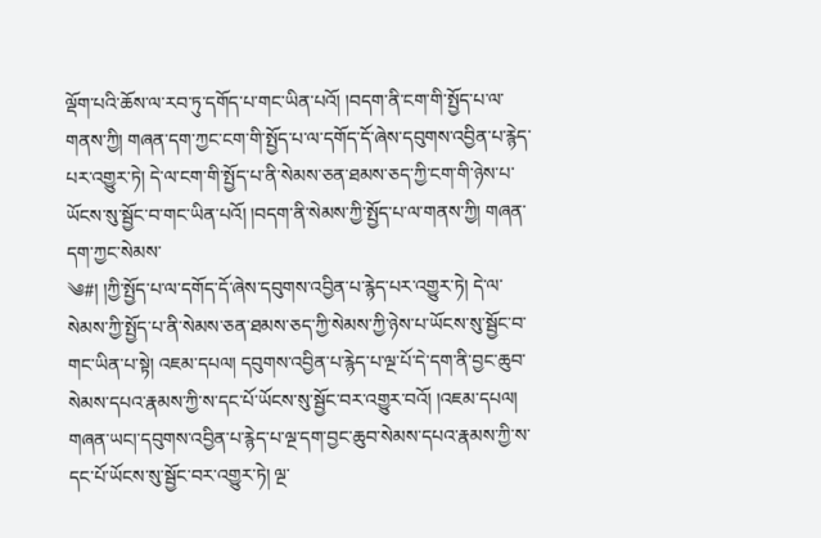ལྡོག་པའི་ཆོས་ལ་རབ་ཏུ་དགོད་པ་གང་ཡིན་པའོ། །བདག་ནི་ངག་གི་སྤྱོད་པ་ལ་གནས་ཀྱི། གཞན་དག་ཀྱང་ངག་གི་སྤྱོད་པ་ལ་དགོད་དོ་ཞེས་དབུགས་འབྱིན་པ་རྙེད་པར་འགྱུར་ཏེ། དེ་ལ་ངག་གི་སྤྱོད་པ་ནི་སེམས་ཅན་ཐམས་ཅད་ཀྱི་ངག་གི་ཉེས་པ་ཡོངས་སུ་སྦྱོང་བ་གང་ཡིན་པའོ། །བདག་ནི་སེམས་ཀྱི་སྤྱོད་པ་ལ་གནས་ཀྱི། གཞན་དག་ཀྱང་སེམས་
༄#། །ཀྱི་སྤྱོད་པ་ལ་དགོད་དོ་ཞེས་དབུགས་འབྱིན་པ་རྙེད་པར་འགྱུར་ཏེ། དེ་ལ་སེམས་ཀྱི་སྤྱོད་པ་ནི་སེམས་ཅན་ཐམས་ཅད་ཀྱི་སེམས་ཀྱི་ཉེས་པ་ཡོངས་སུ་སྦྱོང་བ་གང་ཡིན་པ་སྟེ། འཇམ་དཔལ། དབུགས་འབྱིན་པ་རྙེད་པ་ལྔ་པོ་དེ་དག་ནི་བྱང་ཆུབ་སེམས་དཔའ་རྣམས་ཀྱི་ས་དང་པོ་ཡོངས་སུ་སྦྱོང་བར་འགྱུར་བའོ། །འཇམ་དཔལ། གཞན་ཡང།་དབུགས་འབྱིན་པ་རྙེད་པ་ལྔ་དག་བྱང་ཆུབ་སེམས་དཔའ་རྣམས་ཀྱི་ས་དང་པོ་ཡོངས་སུ་སྦྱོང་བར་འགྱུར་ཏེ། ལྔ་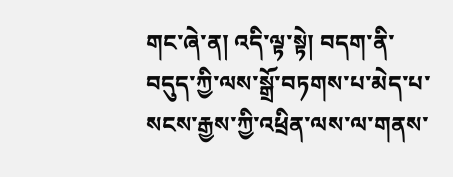གང་ཞེ་ན། འདི་ལྟ་སྟེ། བདག་ནི་བདུད་ཀྱི་ལས་སྒྲོ་བཏགས་པ་མེད་པ་སངས་རྒྱས་ཀྱི་འཕྲིན་ལས་ལ་གནས་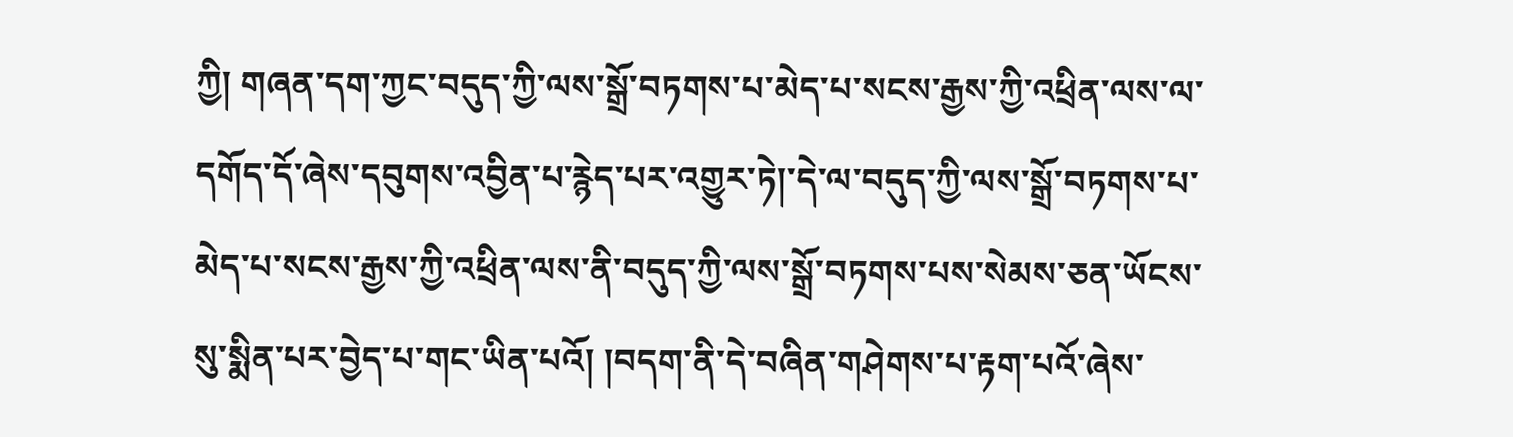ཀྱི། གཞན་དག་ཀྱང་བདུད་ཀྱི་ལས་སྒྲོ་བཏགས་པ་མེད་པ་སངས་རྒྱས་ཀྱི་འཕྲིན་ལས་ལ་དགོད་དོ་ཞེས་དབུགས་འབྱིན་པ་རྙེད་པར་འགྱུར་ཏེ།་དེ་ལ་བདུད་ཀྱི་ལས་སྒྲོ་བཏགས་པ་མེད་པ་སངས་རྒྱས་ཀྱི་འཕྲིན་ལས་ནི་བདུད་ཀྱི་ལས་སྒྲོ་བཏགས་པས་སེམས་ཅན་ཡོངས་སུ་སྨིན་པར་བྱེད་པ་གང་ཡིན་པའོ། །བདག་ནི་དེ་བཞིན་གཤེགས་པ་རྟག་པའོ་ཞེས་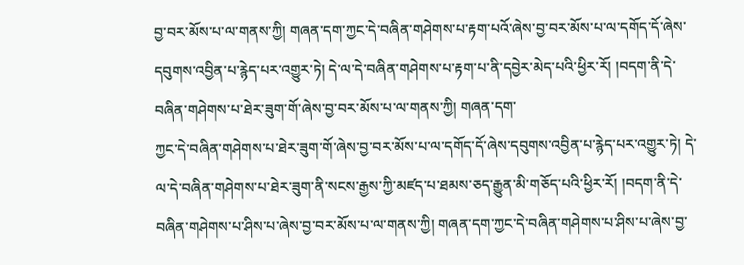བྱ་བར་མོས་པ་ལ་གནས་ཀྱི། གཞན་དག་ཀྱང་དེ་བཞིན་གཤེགས་པ་རྟག་པའོ་ཞེས་བྱ་བར་མོས་པ་ལ་དགོད་དོ་ཞེས་དབུགས་འབྱིན་པ་རྙེད་པར་འགྱུར་ཏེ། དེ་ལ་དེ་བཞིན་གཤེགས་པ་རྟག་པ་ནི་དབྱེར་མེད་པའི་ཕྱིར་རོ། །བདག་ནི་དེ་བཞིན་གཤེགས་པ་ཐེར་ཟུག་གོ་ཞེས་བྱ་བར་མོས་པ་ལ་གནས་ཀྱི། གཞན་དག་
ཀྱང་དེ་བཞིན་གཤེགས་པ་ཐེར་ཟུག་གོ་ཞེས་བྱ་བར་མོས་པ་ལ་དགོད་དོ་ཞེས་དབུགས་འབྱིན་པ་རྙེད་པར་འགྱུར་ཏེ། དེ་ལ་དེ་བཞིན་གཤེགས་པ་ཐེར་ཟུག་ནི་སངས་རྒྱས་ཀྱི་མཛད་པ་ཐམས་ཅད་རྒྱུན་མི་གཅོད་པའི་ཕྱིར་རོ། །བདག་ནི་དེ་བཞིན་གཤེགས་པ་ཤིས་པ་ཞེས་བྱ་བར་མོས་པ་ལ་གནས་ཀྱི། གཞན་དག་ཀྱང་དེ་བཞིན་གཤེགས་པ་ཤིས་པ་ཞེས་བྱ་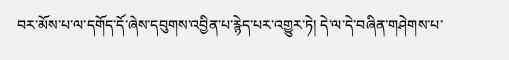བར་མོས་པ་ལ་དགོད་དོ་ཞེས་དབུགས་འབྱིན་པ་རྙེད་པར་འགྱུར་ཏེ། དེ་ལ་དེ་བཞིན་གཤེགས་པ་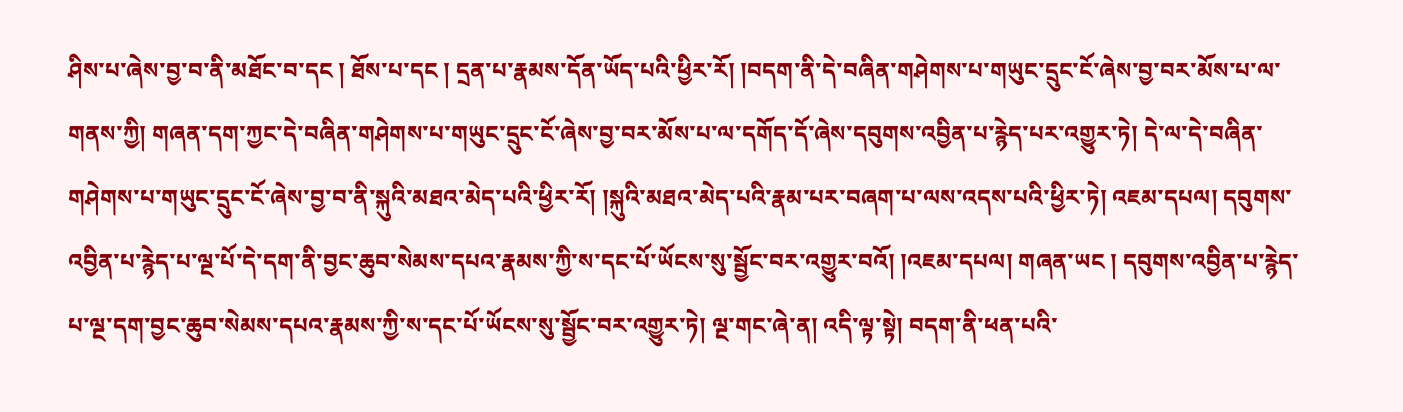ཤིས་པ་ཞེས་བྱ་བ་ནི་མཐོང་བ་དང ། ཐོས་པ་དང ། དྲན་པ་རྣམས་དོན་ཡོད་པའི་ཕྱིར་རོ། །བདག་ནི་དེ་བཞིན་གཤེགས་པ་གཡུང་དྲུང་ངོ་ཞེས་བྱ་བར་མོས་པ་ལ་གནས་ཀྱི། གཞན་དག་ཀྱང་དེ་བཞིན་གཤེགས་པ་གཡུང་དྲུང་ངོ་ཞེས་བྱ་བར་མོས་པ་ལ་དགོད་དོ་ཞེས་དབུགས་འབྱིན་པ་རྙེད་པར་འགྱུར་ཏེ། དེ་ལ་དེ་བཞིན་གཤེགས་པ་གཡུང་དྲུང་ངོ་ཞེས་བྱ་བ་ནི་སྐུའི་མཐའ་མེད་པའི་ཕྱིར་རོ། །སྐུའི་མཐའ་མེད་པའི་རྣམ་པར་བཞག་པ་ལས་འདས་པའི་ཕྱིར་ཏེ། འཇམ་དཔལ། དབུགས་འབྱིན་པ་རྙེད་པ་ལྔ་པོ་དེ་དག་ནི་བྱང་ཆུབ་སེམས་དཔའ་རྣམས་ཀྱི་ས་དང་པོ་ཡོངས་སུ་སྦྱོང་བར་འགྱུར་བའོ། །འཇམ་དཔལ། གཞན་ཡང ། དབུགས་འབྱིན་པ་རྙེད་པ་ལྔ་དག་བྱང་ཆུབ་སེམས་དཔའ་རྣམས་ཀྱི་ས་དང་པོ་ཡོངས་སུ་སྦྱོང་བར་འགྱུར་ཏེ། ལྔ་གང་ཞེ་ན། འདི་ལྟ་སྟེ། བདག་ནི་ཕན་པའི་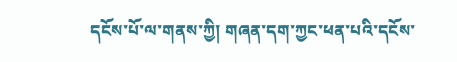དངོས་པོ་ལ་གནས་ཀྱི། གཞན་དག་ཀྱང་ཕན་པའི་དངོས་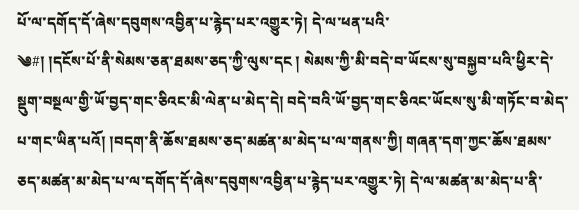པོ་ལ་དགོད་དོ་ཞེས་དབུགས་འབྱིན་པ་རྙེད་པར་འགྱུར་ཏེ། དེ་ལ་ཕན་པའི་
༄#། །དངོས་པོ་ནི་སེམས་ཅན་ཐམས་ཅད་ཀྱི་ལུས་དང ། སེམས་ཀྱི་མི་བདེ་བ་ཡོངས་སུ་བསྐྱབ་པའི་ཕྱིར་དེ་སྡུག་བསྔལ་གྱི་ཡོ་བྱད་གང་ཅིའང་མི་ལེན་པ་མེད་དེ། བདེ་བའི་ཡོ་བྱད་གང་ཅིའང་ཡོངས་སུ་མི་གཏོང་བ་མེད་པ་གང་ཡིན་པའོ། །བདག་ནི་ཆོས་ཐམས་ཅད་མཚན་མ་མེད་པ་ལ་གནས་ཀྱི། གཞན་དག་ཀྱང་ཆོས་ཐམས་ཅད་མཚན་མ་མེད་པ་ལ་དགོད་དོ་ཞེས་དབུགས་འབྱིན་པ་རྙེད་པར་འགྱུར་ཏེ། དེ་ལ་མཚན་མ་མེད་པ་ནི་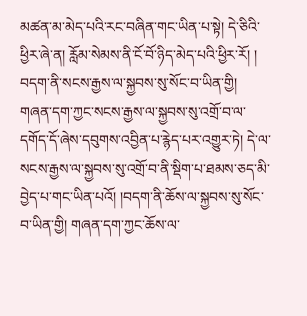མཚན་མ་མེད་པའི་རང་བཞིན་གང་ཡིན་པ་སྟེ། དེ་ཅིའི་ཕྱིར་ཞེ་ན། རློམ་སེམས་ནི་ངོ་བོ་ཉིད་མེད་པའི་ཕྱིར་རོ། ། བདག་ནི་སངས་རྒྱས་ལ་སྐྱབས་སུ་སོང་བ་ཡིན་གྱི། གཞན་དག་ཀྱང་སངས་རྒྱས་ལ་སྐྱབས་སུ་འགྲོ་བ་ལ་དགོད་དོ་ཞེས་དབུགས་འབྱིན་པ་རྙེད་པར་འགྱུར་ཏེ། དེ་ལ་སངས་རྒྱས་ལ་སྐྱབས་སུ་འགྲོ་བ་ནི་སྡིག་པ་ཐམས་ཅད་མི་བྱེད་པ་གང་ཡིན་པའོ། །བདག་ནི་ཆོས་ལ་སྐྱབས་སུ་སོང་བ་ཡིན་གྱི། གཞན་དག་ཀྱང་ཆོས་ལ་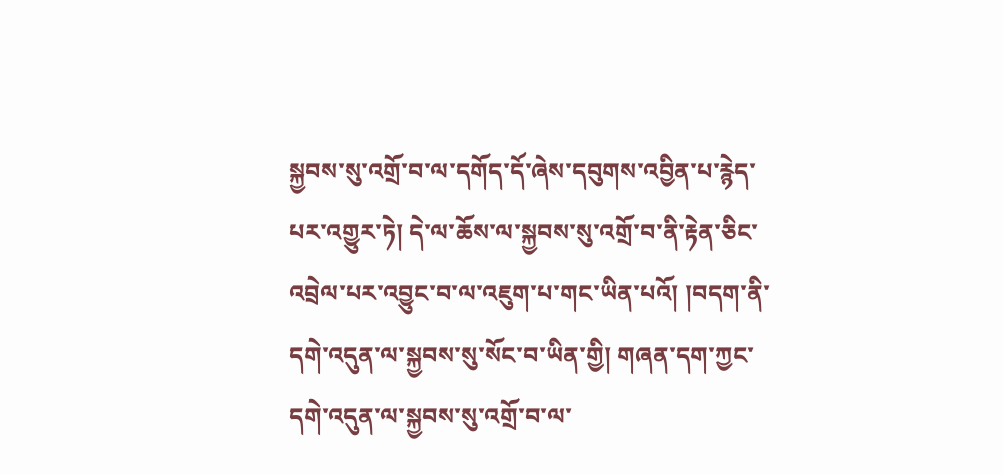སྐྱབས་སུ་འགྲོ་བ་ལ་དགོད་དོ་ཞེས་དབུགས་འབྱིན་པ་རྙེད་པར་འགྱུར་ཏེ། དེ་ལ་ཆོས་ལ་སྐྱབས་སུ་འགྲོ་བ་ནི་རྟེན་ཅིང་འབྲེལ་པར་འབྱུང་བ་ལ་འཇུག་པ་གང་ཡིན་པའོ། །བདག་ནི་དགེ་འདུན་ལ་སྐྱབས་སུ་སོང་བ་ཡིན་གྱི། གཞན་དག་ཀྱང་དགེ་འདུན་ལ་སྐྱབས་སུ་འགྲོ་བ་ལ་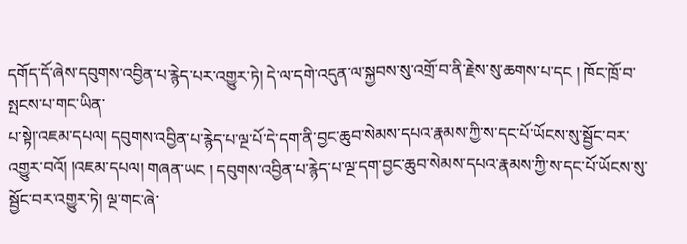དགོད་དོ་ཞེས་དབུགས་འབྱིན་པ་རྙེད་པར་འགྱུར་ཏེ། དེ་ལ་དགེ་འདུན་ལ་སྐྱབས་སུ་འགྲོ་བ་ནི་རྗེས་སུ་ཆགས་པ་དང ། ཁོང་ཁྲོ་བ་སྤངས་པ་གང་ཡིན་
པ་སྟེ།་འཇམ་དཔལ། དབུགས་འབྱིན་པ་རྙེད་པ་ལྔ་པོ་དེ་དག་ནི་བྱང་ཆུབ་སེམས་དཔའ་རྣམས་ཀྱི་ས་དང་པོ་ཡོངས་སུ་སྦྱོང་བར་འགྱུར་བའོ། །འཇམ་དཔལ། གཞན་ཡང ། དབུགས་འབྱིན་པ་རྙེད་པ་ལྔ་དག་བྱང་ཆུབ་སེམས་དཔའ་རྣམས་ཀྱི་ས་དང་པོ་ཡོངས་སུ་སྦྱོང་བར་འགྱུར་ཏེ། ལྔ་གང་ཞེ་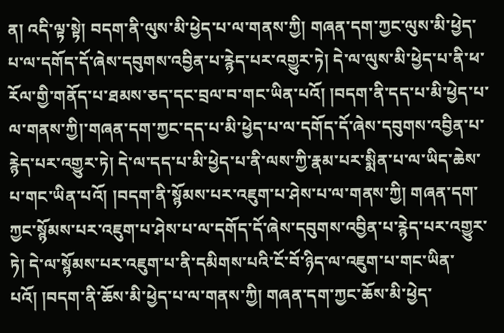ན། འདི་ལྟ་སྟེ། བདག་ནི་ལུས་མི་ཕྱེད་པ་ལ་གནས་ཀྱི། གཞན་དག་ཀྱང་ལུས་མི་ཕྱེད་པ་ལ་དགོད་དོ་ཞེས་དབུགས་འབྱིན་པ་རྙེད་པར་འགྱུར་ཏེ། དེ་ལ་ལུས་མི་ཕྱེད་པ་ནི་ཕ་རོལ་གྱི་གནོད་པ་ཐམས་ཅད་དང་བྲལ་བ་གང་ཡིན་པའོ། །བདག་ནི་དད་པ་མི་ཕྱེད་པ་ལ་གནས་ཀྱི།་གཞན་དག་ཀྱང་དད་པ་མི་ཕྱེད་པ་ལ་དགོད་དོ་ཞེས་དབུགས་འབྱིན་པ་རྙེད་པར་འགྱུར་ཏེ། དེ་ལ་དད་པ་མི་ཕྱེད་པ་ནི་ལས་ཀྱི་རྣམ་པར་སྨིན་པ་ལ་ཡིད་ཆེས་པ་གང་ཡིན་པའོ། །བདག་ནི་སྙོམས་པར་འཇུག་པ་ཤེས་པ་ལ་གནས་ཀྱི། གཞན་དག་ཀྱང་སྙོམས་པར་འཇུག་པ་ཤེས་པ་ལ་དགོད་དོ་ཞེས་དབུགས་འབྱིན་པ་རྙེད་པར་འགྱུར་ཏེ། དེ་ལ་སྙོམས་པར་འཇུག་པ་ནི་དམིགས་པའི་ངོ་བོ་ཉིད་ལ་འཇུག་པ་གང་ཡིན་པའོ། །བདག་ནི་ཆོས་མི་ཕྱེད་པ་ལ་གནས་ཀྱི། གཞན་དག་ཀྱང་ཆོས་མི་ཕྱེད་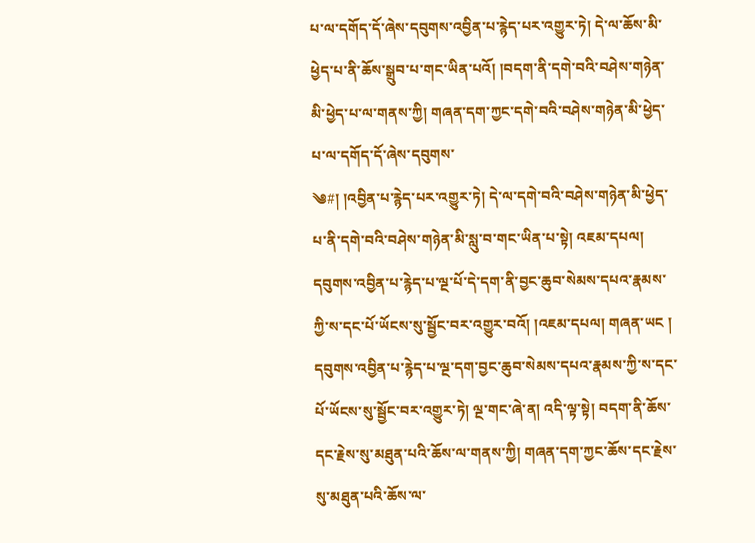པ་ལ་དགོད་དོ་ཞེས་དབུགས་འབྱིན་པ་རྙེད་པར་འགྱུར་ཏེ། དེ་ལ་ཆོས་མི་ཕྱེད་པ་ནི་ཆོས་སྒྲུབ་པ་གང་ཡིན་པའོ། །བདག་ནི་དགེ་བའི་བཤེས་གཉེན་མི་ཕྱེད་པ་ལ་གནས་ཀྱི། གཞན་དག་ཀྱང་དགེ་བའི་བཤེས་གཉེན་མི་ཕྱེད་པ་ལ་དགོད་དོ་ཞེས་དབུགས་
༄#། །འབྱིན་པ་རྙེད་པར་འགྱུར་ཏེ། དེ་ལ་དགེ་བའི་བཤེས་གཉེན་མི་ཕྱེད་པ་ནི་དགེ་བའི་བཤེས་གཉེན་མི་སླུ་བ་གང་ཡིན་པ་སྟེ། འཇམ་དཔལ། དབུགས་འབྱིན་པ་རྙེད་པ་ལྔ་པོ་དེ་དག་ནི་བྱང་ཆུབ་སེམས་དཔའ་རྣམས་ཀྱི་ས་དང་པོ་ཡོངས་སུ་སྦྱོང་བར་འགྱུར་བའོ། །འཇམ་དཔལ། གཞན་ཡང ། དབུགས་འབྱིན་པ་རྙེད་པ་ལྔ་དག་བྱང་ཆུབ་སེམས་དཔའ་རྣམས་ཀྱི་ས་དང་པོ་ཡོངས་སུ་སྦྱོང་བར་འགྱུར་ཏེ། ལྔ་གང་ཞེ་ན། འདི་ལྟ་སྟེ། བདག་ནི་ཆོས་དང་རྗེས་སུ་མཐུན་པའི་ཆོས་ལ་གནས་ཀྱི། གཞན་དག་ཀྱང་ཆོས་དང་རྗེས་སུ་མཐུན་པའི་ཆོས་ལ་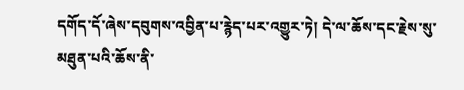དགོད་དོ་ཞེས་དབུགས་འབྱིན་པ་རྙེད་པར་འགྱུར་ཏེ། དེ་ལ་ཆོས་དང་རྗེས་སུ་མཐུན་པའི་ཆོས་ནི་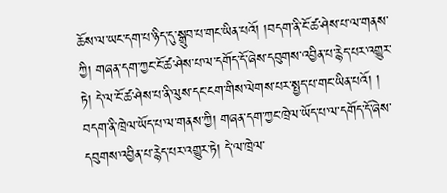ཆོས་ལ་ཡང་དག་པ་ཉིད་དུ་སྒྲུབ་པ་གང་ཡིན་པའོ། །བདག་ནི་ངོ་ཚ་ཤེས་པ་ལ་གནས་ཀྱི། གཞན་དག་ཀྱང་ངོ་ཚ་ཤེས་པ་ལ་དགོད་དོ་ཞེས་དབུགས་འབྱིན་པ་རྙེད་པར་འགྱུར་ཏེ། དེ་ལ་ངོ་ཚ་ཤེས་པ་ནི་ལུས་དང་ངག་གིས་ལེགས་པར་སྤྱད་པ་གང་ཡིན་པའོ། ། བདག་ནི་ཁྲེལ་ཡོད་པ་ལ་གནས་ཀྱི། གཞན་དག་ཀྱང་ཁྲེལ་ཡོད་པ་ལ་དགོད་དོ་ཞེས་དབུགས་འབྱིན་པ་རྙེད་པར་འགྱུར་ཏེ། དེ་ལ་ཁྲེལ་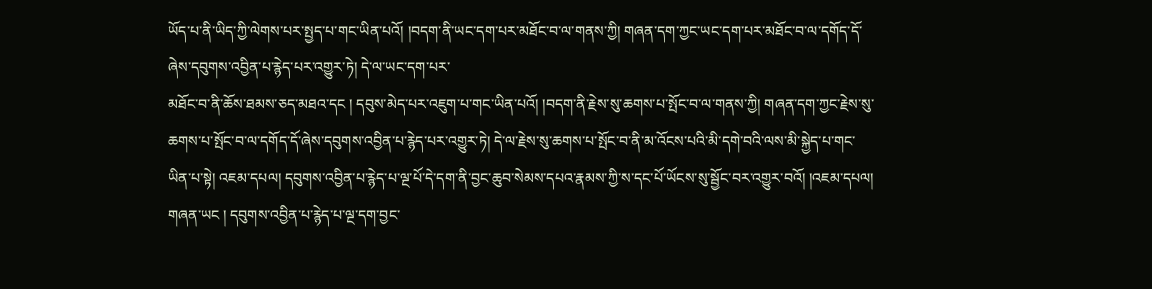ཡོད་པ་ནི་ཡིད་ཀྱི་ལེགས་པར་སྤྱད་པ་གང་ཡིན་པའོ། །བདག་ནི་ཡང་དག་པར་མཐོང་བ་ལ་གནས་ཀྱི། གཞན་དག་ཀྱང་ཡང་དག་པར་མཐོང་བ་ལ་དགོད་དོ་ཞེས་དབུགས་འབྱིན་པ་རྙེད་པར་འགྱུར་ཏེ། དེ་ལ་ཡང་དག་པར་
མཐོང་བ་ནི་ཆོས་ཐམས་ཅད་མཐའ་དང ། དབུས་མེད་པར་འཇུག་པ་གང་ཡིན་པའོ། །བདག་ནི་རྗེས་སུ་ཆགས་པ་སྤོང་བ་ལ་གནས་ཀྱི། གཞན་དག་ཀྱང་རྗེས་སུ་ཆགས་པ་སྤོང་བ་ལ་དགོད་དོ་ཞེས་དབུགས་འབྱིན་པ་རྙེད་པར་འགྱུར་ཏེ། དེ་ལ་རྗེས་སུ་ཆགས་པ་སྤོང་བ་ནི་མ་འོངས་པའི་མི་དགེ་བའི་ལས་མི་སྐྱེད་པ་གང་ཡིན་པ་སྟེ། འཇམ་དཔལ། དབུགས་འབྱིན་པ་རྙེད་པ་ལྔ་པོ་དེ་དག་ནི་བྱང་ཆུབ་སེམས་དཔའ་རྣམས་ཀྱི་ས་དང་པོ་ཡོངས་སུ་སྦྱོང་བར་འགྱུར་བའོ། །འཇམ་དཔལ། གཞན་ཡང ། དབུགས་འབྱིན་པ་རྙེད་པ་ལྔ་དག་བྱང་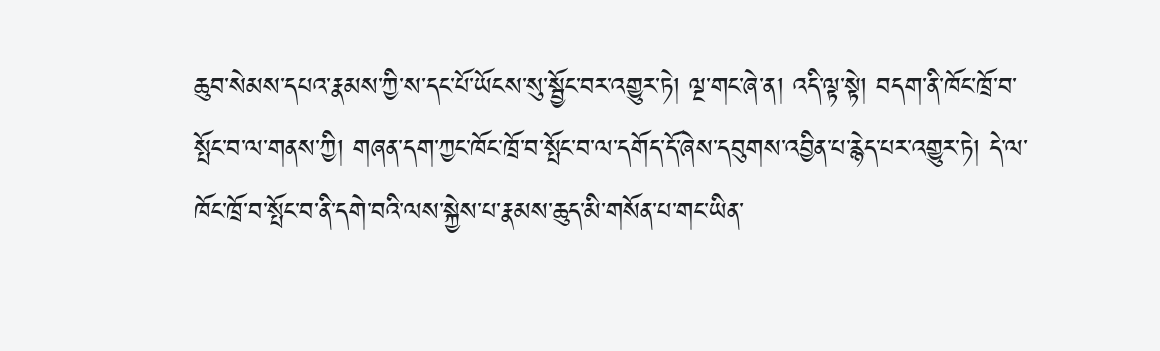ཆུབ་སེམས་དཔའ་རྣམས་ཀྱི་ས་དང་པོ་ཡོངས་སུ་སྦྱོང་བར་འགྱུར་ཏེ། ལྔ་གང་ཞེ་ན། འདི་ལྟ་སྟེ། བདག་ནི་ཁོང་ཁྲོ་བ་སྤོང་བ་ལ་གནས་ཀྱི། གཞན་དག་ཀྱང་ཁོང་ཁྲོ་བ་སྤོང་བ་ལ་དགོད་དོ་ཞེས་དབུགས་འབྱིན་པ་རྙེད་པར་འགྱུར་ཏེ། དེ་ལ་ཁོང་ཁྲོ་བ་སྤོང་བ་ནི་དགེ་བའི་ལས་སྐྱེས་པ་རྣམས་ཆུད་མི་གསོན་པ་གང་ཡིན་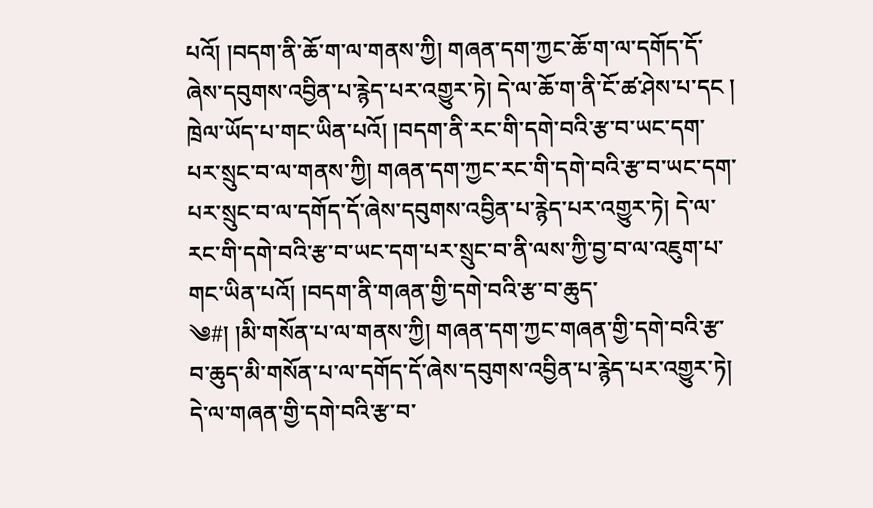པའོ། །བདག་ནི་ཆོ་ག་ལ་གནས་ཀྱི། གཞན་དག་ཀྱང་ཆོ་ག་ལ་དགོད་དོ་ཞེས་དབུགས་འབྱིན་པ་རྙེད་པར་འགྱུར་ཏེ། དེ་ལ་ཆོ་ག་ནི་ངོ་ཚ་ཤེས་པ་དང ། ཁྲེལ་ཡོད་པ་གང་ཡིན་པའོ། །བདག་ནི་རང་གི་དགེ་བའི་རྩ་བ་ཡང་དག་པར་སྲུང་བ་ལ་གནས་ཀྱི། གཞན་དག་ཀྱང་རང་གི་དགེ་བའི་རྩ་བ་ཡང་དག་པར་སྲུང་བ་ལ་དགོད་དོ་ཞེས་དབུགས་འབྱིན་པ་རྙེད་པར་འགྱུར་ཏེ། དེ་ལ་རང་གི་དགེ་བའི་རྩ་བ་ཡང་དག་པར་སྲུང་བ་ནི་ལས་ཀྱི་བྱ་བ་ལ་འཇུག་པ་གང་ཡིན་པའོ། །བདག་ནི་གཞན་གྱི་དགེ་བའི་རྩ་བ་ཆུད་
༄#། །མི་གསོན་པ་ལ་གནས་ཀྱི། གཞན་དག་ཀྱང་གཞན་གྱི་དགེ་བའི་རྩ་བ་ཆུད་མི་གསོན་པ་ལ་དགོད་དོ་ཞེས་དབུགས་འབྱིན་པ་རྙེད་པར་འགྱུར་ཏེ། དེ་ལ་གཞན་གྱི་དགེ་བའི་རྩ་བ་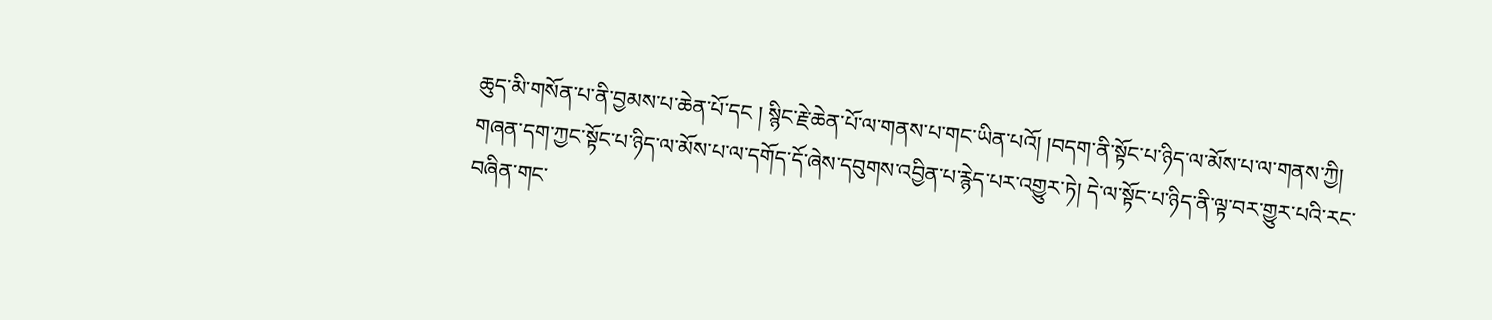ཆུད་མི་གསོན་པ་ནི་བྱམས་པ་ཆེན་པོ་དང ། སྙིང་རྗེ་ཆེན་པོ་ལ་གནས་པ་གང་ཡིན་པའོ། །བདག་ནི་སྟོང་པ་ཉིད་ལ་མོས་པ་ལ་གནས་ཀྱི། གཞན་དག་ཀྱང་སྟོང་པ་ཉིད་ལ་མོས་པ་ལ་དགོད་དོ་ཞེས་དབུགས་འབྱིན་པ་རྙེད་པར་འགྱུར་ཏེ། དེ་ལ་སྟོང་པ་ཉིད་ནི་ལྟ་བར་གྱུར་པའི་རང་བཞིན་གང་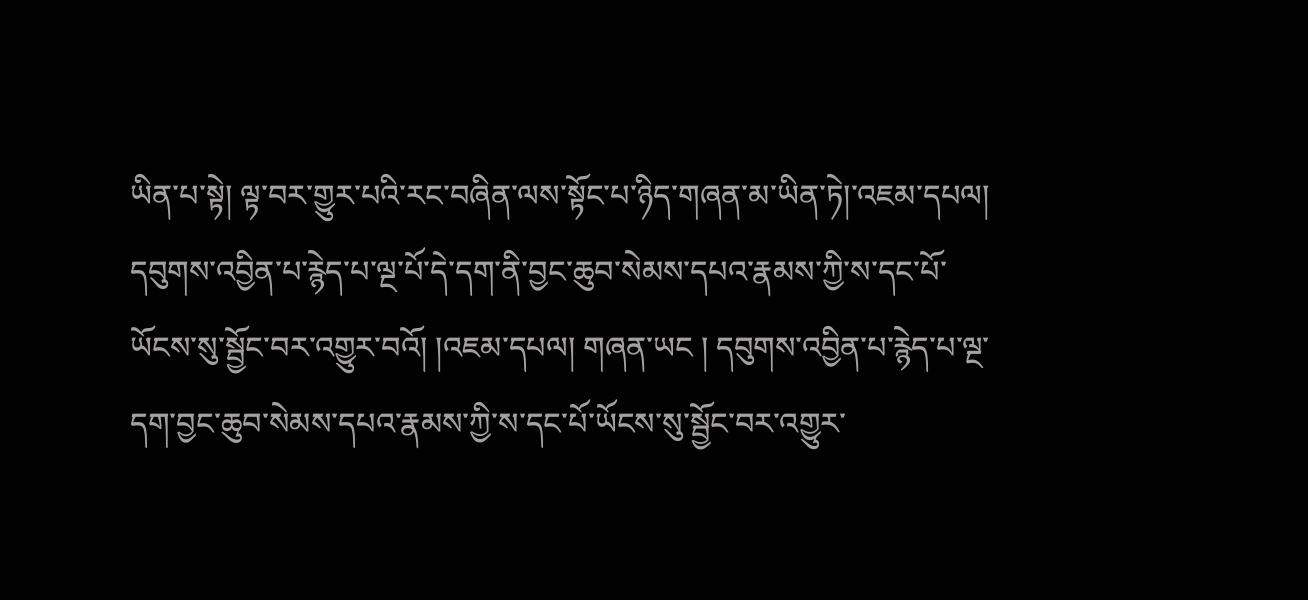ཡིན་པ་སྟེ། ལྟ་བར་གྱུར་པའི་རང་བཞིན་ལས་སྟོང་པ་ཉིད་གཞན་མ་ཡིན་ཏེ།་འཇམ་དཔལ། དབུགས་འབྱིན་པ་རྙེད་པ་ལྔ་པོ་དེ་དག་ནི་བྱང་ཆུབ་སེམས་དཔའ་རྣམས་ཀྱི་ས་དང་པོ་ཡོངས་སུ་སྦྱོང་བར་འགྱུར་བའོ། །འཇམ་དཔལ། གཞན་ཡང ། དབུགས་འབྱིན་པ་རྙེད་པ་ལྔ་དག་བྱང་ཆུབ་སེམས་དཔའ་རྣམས་ཀྱི་ས་དང་པོ་ཡོངས་སུ་སྦྱོང་བར་འགྱུར་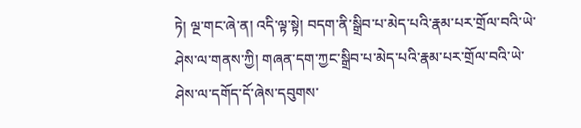ཏེ། ལྔ་གང་ཞེ་ན། འདི་ལྟ་སྟེ། བདག་ནི་སྒྲིབ་པ་མེད་པའི་རྣམ་པར་གྲོལ་བའི་ཡེ་ཤེས་ལ་གནས་ཀྱི། གཞན་དག་ཀྱང་སྒྲིབ་པ་མེད་པའི་རྣམ་པར་གྲོལ་བའི་ཡེ་ཤེས་ལ་དགོད་དོ་ཞེས་དབུགས་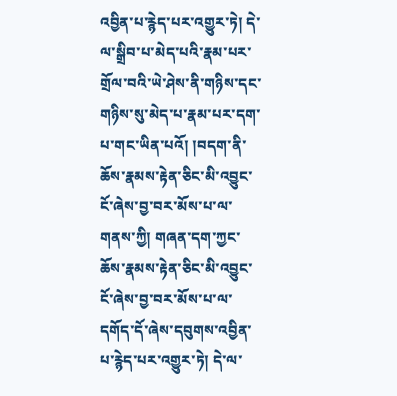འབྱིན་པ་རྙེད་པར་འགྱུར་ཏེ། དེ་ལ་སྒྲིབ་པ་མེད་པའི་རྣམ་པར་གྲོལ་བའི་ཡེ་ཤེས་ནི་གཉིས་དང་གཉིས་སུ་མེད་པ་རྣམ་པར་དག་པ་གང་ཡིན་པའོ། །བདག་ནི་ཆོས་རྣམས་རྟེན་ཅིང་མི་འབྱུང་ངོ་ཞེས་བྱ་བར་མོས་པ་ལ་གནས་ཀྱི། གཞན་དག་ཀྱང་
ཆོས་རྣམས་རྟེན་ཅིང་མི་འབྱུང་ངོ་ཞེས་བྱ་བར་མོས་པ་ལ་དགོད་དོ་ཞེས་དབུགས་འབྱིན་པ་རྙེད་པར་འགྱུར་ཏེ། དེ་ལ་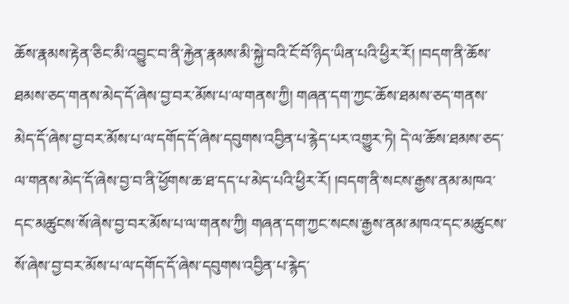ཆོས་རྣམས་རྟེན་ཅིང་མི་འབྱུང་བ་ནི་རྐྱེན་རྣམས་མི་སྐྱེ་བའི་ངོ་བོ་ཉིད་ཡིན་པའི་ཕྱིར་རོ། །བདག་ནི་ཆོས་ཐམས་ཅད་གནས་མེད་དོ་ཞེས་བྱ་བར་མོས་པ་ལ་གནས་ཀྱི། གཞན་དག་ཀྱང་ཆོས་ཐམས་ཅད་གནས་མེད་དོ་ཞེས་བྱ་བར་མོས་པ་ལ་དགོད་དོ་ཞེས་དབུགས་འབྱིན་པ་རྙེད་པར་འགྱུར་ཏེ། དེ་ལ་ཆོས་ཐམས་ཅད་ལ་གནས་མེད་དོ་ཞེས་བྱ་བ་ནི་ཕྱོགས་ཆ་ཐ་དད་པ་མེད་པའི་ཕྱིར་རོ། །བདག་ནི་སངས་རྒྱས་ནམ་མཁའ་དང་མཚུངས་སོ་ཞེས་བྱ་བར་མོས་པ་ལ་གནས་ཀྱི། གཞན་དག་ཀྱང་སངས་རྒྱས་ནམ་མཁའ་དང་མཚུངས་སོ་ཞེས་བྱ་བར་མོས་པ་ལ་དགོད་དོ་ཞེས་དབུགས་འབྱིན་པ་རྙེད་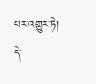པར་འགྱུར་ཏེ། དེ་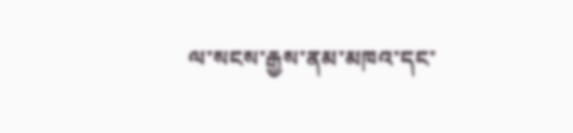ལ་སངས་རྒྱས་ནམ་མཁའ་དང་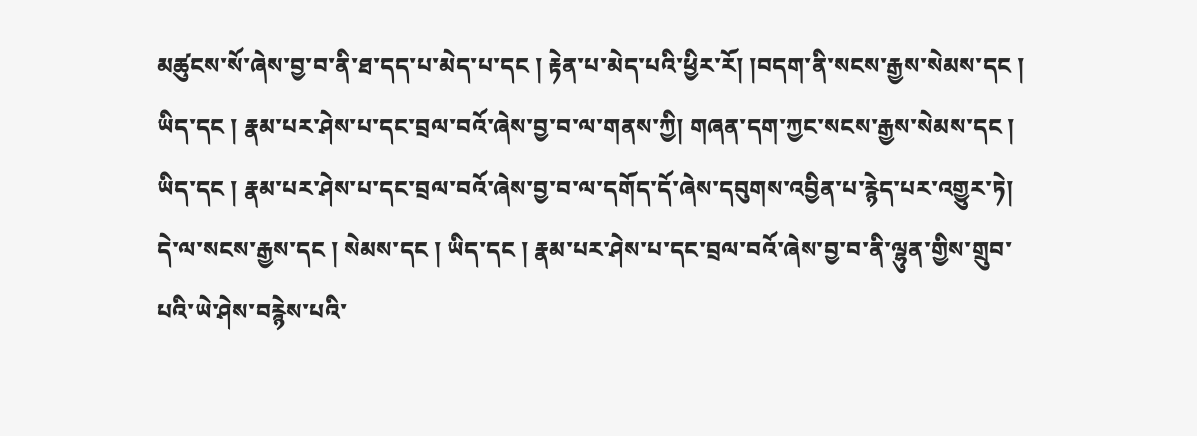མཚུངས་སོ་ཞེས་བྱ་བ་ནི་ཐ་དད་པ་མེད་པ་དང ། རྟེན་པ་མེད་པའི་ཕྱིར་རོ། །བདག་ནི་སངས་རྒྱས་སེམས་དང ། ཡིད་དང ། རྣམ་པར་ཤེས་པ་དང་བྲལ་བའོ་ཞེས་བྱ་བ་ལ་གནས་ཀྱི། གཞན་དག་ཀྱང་སངས་རྒྱས་སེམས་དང ། ཡིད་དང ། རྣམ་པར་ཤེས་པ་དང་བྲལ་བའོ་ཞེས་བྱ་བ་ལ་དགོད་དོ་ཞེས་དབུགས་འབྱིན་པ་རྙེད་པར་འགྱུར་ཏེ། དེ་ལ་སངས་རྒྱས་དང ། སེམས་དང ། ཡིད་དང ། རྣམ་པར་ཤེས་པ་དང་བྲལ་བའོ་ཞེས་བྱ་བ་ནི་ལྷུན་གྱིས་གྲུབ་པའི་ཡེ་ཤེས་བརྙེས་པའི་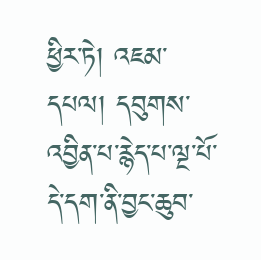ཕྱིར་ཏེ། འཇམ་དཔལ། དབུགས་འབྱིན་པ་རྙེད་པ་ལྔ་པོ་དེ་དག་ནི་བྱང་ཆུབ་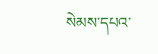སེམས་དཔའ་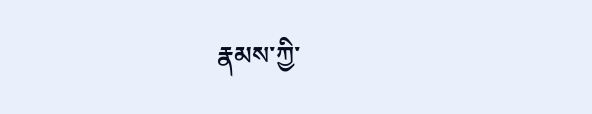རྣམས་ཀྱི་